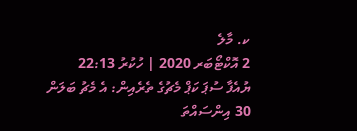ކ. މާލެ
2 އޮކްޓޯބަރ 2020 | ހުކުރު 22:13
ޔުއެފާ ސުޕަ ކަޕް މެޗުގެ ތެރެއިން: އެ މެޗު ބަލަން 30 އިންސައްތަ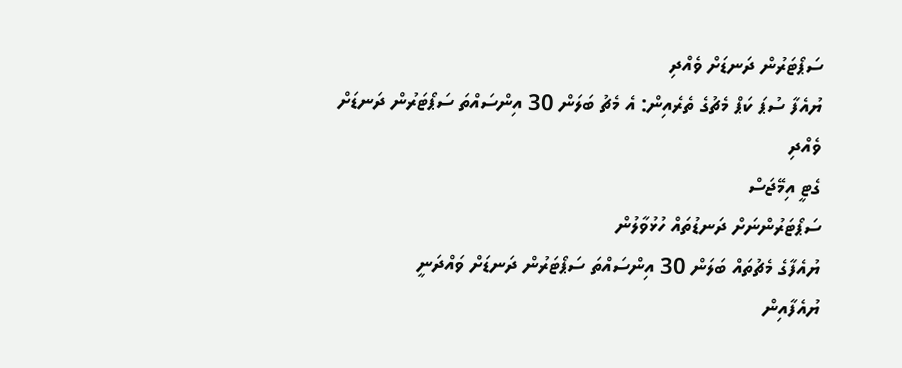ސަޕޯޓަރުން ދަނޑަށް ވެއްދި
ޔުއެފާ ސުޕަ ކަޕް މެޗުގެ ތެރެއިން: އެ މެޗު ބަލަން 30 އިންސައްތަ ސަޕޯޓަރުން ދަނޑަށް ވެއްދި
ގެޓީ އިމޭޖަސް
ސަޕޯޓަރުންނަށް ދަނޑުތައް ހުޅުވާލުން
ޔުއެފާގެ މެޗުތައް ބަލަން 30 އިންސައްތަ ސަޕޯޓަރުން ދަނޑަށް ވައްދަނީ
ޔުއެފާއިން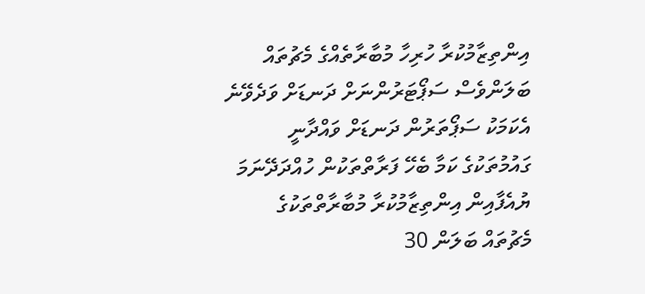އިންތިޒާމުކުރާ ހުރިހާ މުބާރާތެއްގެ މެޗުތައް ބަލަންވެސް ސަޕޯޓަރުންނަށް ދަނޑަށް ވަދެވޭނެ
އެކަމަކު ސަޕޯތަރުން ދަނޑަށް ވައްދާނީ ގައުމުތަކުގެ ކަމާ ބެހޭ ފަރާތްތަކުން ހުއްދަދޭނަމަ
ޔުއެފާއިން އިންތިޒާމުކުރާ މުބާރާތްތަކުގެ މެޗުތައް ބަލަން 30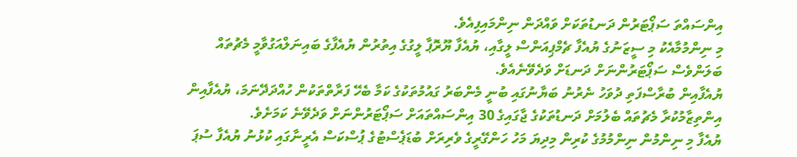އިންސައްތަ ސަޕޯޓަރުން ދަނޑުތަކަށް ވައްދަން ނިންމައިފިއެވެ.
މި ނިންމުމާއެކު މި ސީޒަނުގެ ޔުއެފާ ޗެމްޕިއަންސް ލީގާއި، ޔުއެފާ ޔޫރޮޕާ ލީގުގެ އިތުރުން ޔުއެފާގެ ބައިނަލްއަގުވާމީ މެޗުތައް ބަލަންވެސް ސަޕޯޓަރުންނަށް ދަނޑަށް ވަދެވޭނެއެވެ.
ޔުއެފާއިން ބުރާސްފަތި ދުވަހު ނެރުނު ބަޔާނުގައި ބުނީ މެންބަރު ގައުމުތަކުގެ ކަމާ ބެހޭ ފަރާތްތަކުން ހުއްދަދޭނަމަ، ޔުއެފާއިން އިންތިޒާމުކުރާ މެޗުތައް ބެލުމަށް ދަނޑުތަކުގެ ޖާގައިގެ 30 އިންސައްތައަށް ސަޕޯޓަރުންނަށް ވަދެވޭނެ ކަމަށެވެ.
ޔުއެފާ މި ނިންމުން ނިންމުމުގެ ކުރިން މިދިޔަ މަހު ހަންގޭރީގެ ވެރިރަށް ބުޑަޕެސްޓުގެ ޕުސްކަސް އެރީނާގައި ކުޅުނު ޔުއެފާ ސުޕަ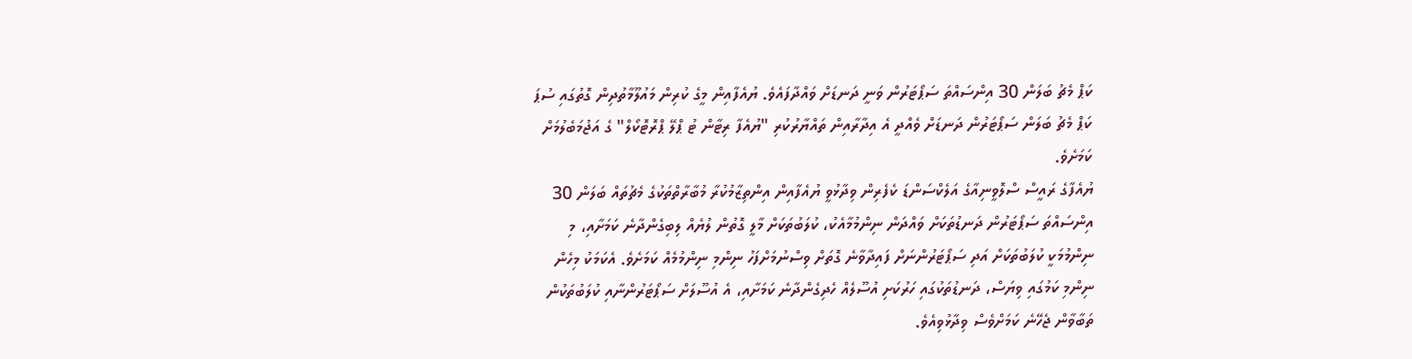ކަޕް މެޗު ބަލަން 30 އިންސައްތަ ސަޕޯޓަރުން ވަނީ ދަނޑަށް ވައްދާފައެވެ. ޔުއެފާއިން މީގެ ކުރިން މައުލޫމާތުދިން ގޮތުގައި ސުޕަ ކަޕް މެޗު ބަލަން ސަޕޯޓަރުން ދަނޑަށް ވެއްދީ އެ އިދާރާއިން ތައްޔާރުކުރި "ޔުއެފާ ރިޓާން ޓު ޕްލޭ ޕްރޮޓޮކޯލް" ގެ އަޖުމަބެލުމަށް ކަމަށެވެ.
ޔުއެފާގެ ރައީސް ސްލޮވީނިއާގެ އަލެކްސަންޑަ ކެފެރިން ވިދާޅުވީ ޔުއެފާއިން އިންތިޒާމުކުރާ މުބާރާތްތަކުގެ މެޗުތައް ބަލަން 30 އިންސައްތަ ސަޕޯޓަރުން ދަނޑުތަކަށް ވައްދަން ނިންމުމާއެކު، ކުލަބުތަކަށް މާލީ ގޮތުން ލުޔެއް ލިބިގެންދާނެ ކަމަށާއި، މި ނިންމުމަކީ ކުލަބުތަކަށް އަދި ސަޕޯޓަރުންނަށް ފައިދާވާނެ ގޮތަށް ވިސްނުމަށްފަހު ނިންމި ނިންމުމެއް ކަމަށެވެ. އެކަމަކު މިހެން ނިންމި ކަމުގައި ވިޔަސް، ދަނޑުތަކުގައި ހަރުކަށި އުސޫލެއް ހެދިގެންދާނެ ކަމަށާއި، އެ އުސޫލަށް ސަޕޯޓަރުންނާއި ކުލަބުތަކުން ތަބާވާން ޖެހޭނެ ކަމަށްވެސް ވިދާޅުވިއެވެ.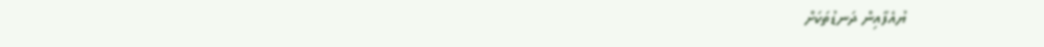ޔުއެފާއިން ދަނޑުތަކަށް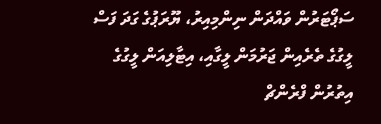ސަޕޯޓަރުން ވައްދަން ނިންމިއިރު، ޔޫރަޕުގެ ގަދަ ފަސް ލީގުގެ ތެރެއިން ޖަރުމަން ލީގާއި، އިޓާލިއަން ލީގުގެ އިތުރުން ފްރެންޗް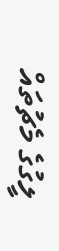ލީގުގެ މެޗުތައް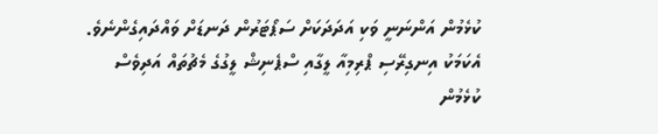ކުޅެމުން އަންނަނީ ވަކި އަދަދަކަށް ސަޕޯޓަރުން ދަނޑަށް ވައްދައިގެންނެވެ. އެކަމަކު އިނގިރޭސި ޕްރިމިއާ ލީގާއި ސްޕެނިޝް ލީގުގެ މެޗުތައް އަދިވެސް ކުޅެމުން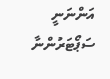އަންނަނީ ސަޕޯޓަރުންނާ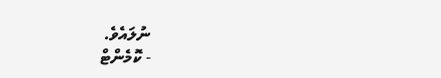ނުލައެވެ.
- ކޮމެންޓް